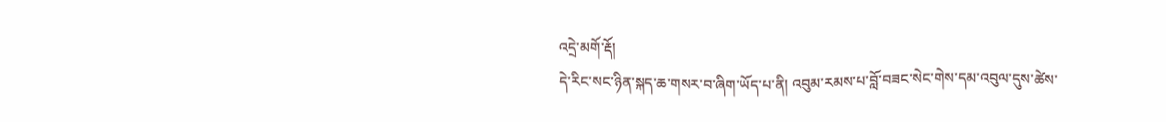འདྲེ་མགོ་རྡོ།
དེ་རིང་སང་ཉིན་སྐད་ཆ་གསར་བ་ཞིག་ཡོད་པ་ནི། འབུམ་རམས་པ་བློ་བཟང་སེང་གེས་དམ་འབུལ་དུས་ཚེས་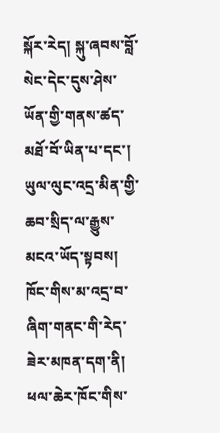སྐོར་རེད། སྐུ་ཞབས་བློ་སེང་དེང་དུས་ཤེས་ཡོན་གྱི་གནས་ཚད་མཐོ་བོ་ཡིན་པ་དང་། ཡུལ་ལུང་འདྲ་མིན་གྱི་ཆབ་སྲིད་ལ་རྒྱུས་མངའ་ཡོད་སྟབས། ཁོང་གིས་མ་འདྲ་བ་ཞིག་གནང་གི་རེད་ཟེར་མཁན་དག་ནི། ཕལ་ཆེར་ཁོང་གིས་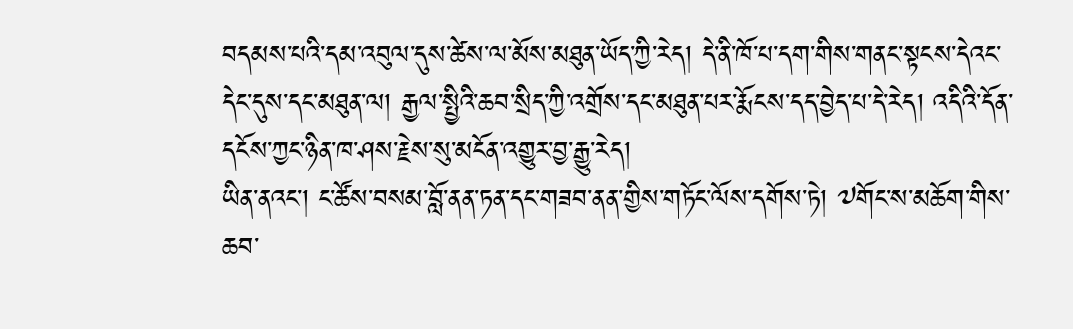བདམས་པའི་དམ་འབུལ་དུས་ཚེས་ལ་མོས་མཐུན་ཡོད་ཀྱི་རེད། དེ་ནི་ཁོ་པ་དག་གིས་གནང་སྟངས་དེའང་དེང་དུས་དང་མཐུན་ལ། རྒྱལ་སྤྱིའི་ཆབ་སྲིད་ཀྱི་འགྲོས་དང་མཐུན་པར་རྨོངས་དད་བྱེད་པ་དེ་རེད། འདིའི་དོན་དངོས་ཀྱང་ཉིན་ཁ་ཤས་རྗེས་སུ་མངོན་འགྱུར་བྱ་རྒྱུ་རེད།
ཡིན་ནའང་། ང་ཚོས་བསམ་བློ་ནན་ཏན་དང་གཟབ་ནན་གྱིས་གཏོང་ལོས་དགོས་ཏེ། ༧གོང་ས་མཆོག་གིས་ཆབ་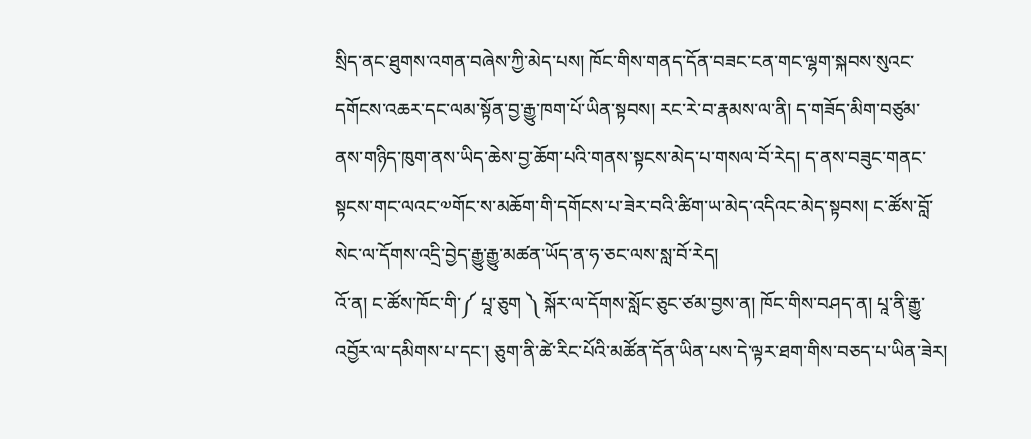སྲིད་ནང་ཐུགས་འགན་བཞེས་ཀྱི་མེད་པས། ཁོང་གིས་གནད་དོན་བཟང་ངན་གང་ལྷག་སྐབས་སུའང་དགོངས་འཆར་དང་ལམ་སྟོན་བྱ་རྒྱུ་ཁག་པོ་ཡིན་སྟབས། རང་རེ་བ་རྣམས་ལ་ནི། ད་གཟོད་མིག་བཙུམ་ནས་གཉིད་ཁུག་ནས་ཡིད་ཆེས་བྱ་ཆོག་པའི་གནས་སྟངས་མེད་པ་གསལ་བོ་རེད། ད་ནས་བཟུང་གནང་སྟངས་གང་ལའང་༧གོང་ས་མཆོག་གི་དགོངས་པ་ཟེར་བའི་ཚིག་ཡ་མེད་འདིའང་མེད་སྟབས། ང་ཚོས་བློ་སེང་ལ་དོགས་འདྲི་བྱེད་རྒྱུ་རྒྱུ་མཚན་ཡོད་ན་ཧ་ཅང་ལས་སླ་བོ་རེད།
འོ་ན། ང་ཚོས་ཁོང་གི་༼ པཱ་ཅུག ༽ སྐོར་ལ་དོགས་སློང་ཅུང་ཙམ་བྱས་ན། ཁོང་གིས་བཤད་ན། པཱ་ནི་རྒྱུ་འབྱོར་ལ་དམིགས་པ་དང་། ཅུག་ནི་ཚེ་རིང་པོའི་མཚོན་དོན་ཡིན་པས་དེ་ལྟར་ཐག་གིས་བཅད་པ་ཡིན་ཟེར།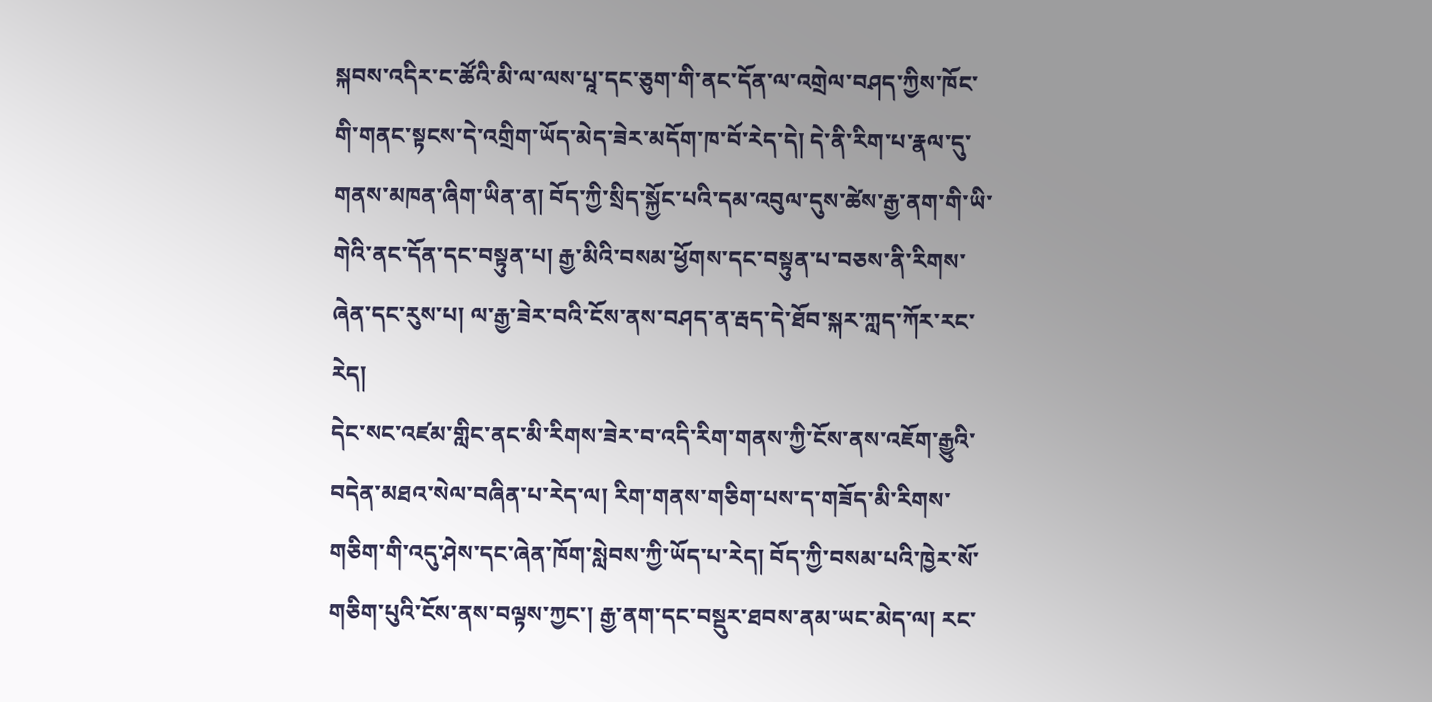སྐབས་འདིར་ང་ཚོའི་མི་ལ་ལས་པཱ་དང་ཅུག་གི་ནང་དོན་ལ་འགྲེལ་བཤད་ཀྱིས་ཁོང་གི་གནང་སྟངས་དེ་འགྲིག་ཡོད་མེད་ཟེར་མདོག་ཁ་བོ་རེད་དེ། དེ་ནི་རིག་པ་རྣལ་དུ་གནས་མཁན་ཞིག་ཡིན་ན། བོད་ཀྱི་སྲིད་སྐྱོང་པའི་དམ་འབུལ་དུས་ཚེས་རྒྱ་ནག་གི་ཡི་གེའི་ནང་དོན་དང་བསྟུན་པ། རྒྱ་མིའི་བསམ་ཕྱོགས་དང་བསྟུན་པ་བཅས་ནི་རིགས་ཞེན་དང་རུས་པ། ལ་རྒྱ་ཟེར་བའི་ངོས་ནས་བཤད་ན་རྦད་དེ་ཐོབ་སྐར་ཀླད་ཀོར་རང་རེད།
དེང་སང་འཛམ་གླིང་ནང་མི་རིགས་ཟེར་བ་འདི་རིག་གནས་ཀྱི་ངོས་ནས་འཇོག་རྒྱུའི་བདེན་མཐའ་སེལ་བཞིན་པ་རེད་ལ། རིག་གནས་གཅིག་པས་ད་གཟོད་མི་རིགས་གཅིག་གི་འདུ་ཤེས་དང་ཞེན་ཁོག་སླེབས་ཀྱི་ཡོད་པ་རེད། བོད་ཀྱི་བསམ་པའི་ཁྱེར་སོ་གཅིག་པུའི་ངོས་ནས་བལྟས་ཀྱང་། རྒྱ་ནག་དང་བསྡུར་ཐབས་ནམ་ཡང་མེད་ལ། རང་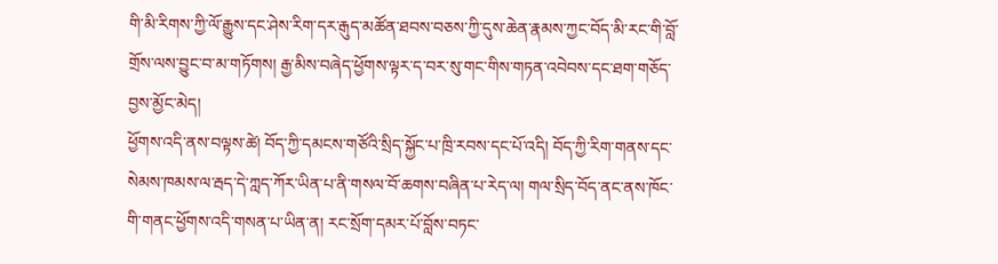གི་མི་རིགས་ཀྱི་ལོ་རྒྱུས་དང་ཤེས་རིག་དར་རྒུད་མཚོན་ཐབས་བཅས་ཀྱི་དུས་ཆེན་རྣམས་ཀྱང་བོད་མི་རང་གི་བློ་གྲོས་ལས་བྱུང་བ་མ་གཏོགས། རྒྱ་མིས་བཞེད་ཕྱོགས་ལྟར་ད་བར་སུ་གང་གིས་གཏན་འབེབས་དང་ཐག་གཅོད་བྱས་མྱོང་མེད།
ཕྱོགས་འདི་ནས་བལྟས་ཚེ། བོད་ཀྱི་དམངས་གཙོའི་སྲིད་སྐྱོང་པ་ཁྲི་རབས་དང་པོ་འདི། བོད་ཀྱི་རིག་གནས་དང་སེམས་ཁམས་ལ་རྦད་དེ་ཀླད་ཀོར་ཡིན་པ་ནི་གསལ་བོ་ཆགས་བཞིན་པ་རེད་ལ། གལ་སྲིད་བོད་ནང་ནས་ཁོང་གི་གནང་ཕྱོགས་འདི་གསན་པ་ཡིན་ན། རང་སྲོག་དམར་པོ་བློས་བཏང་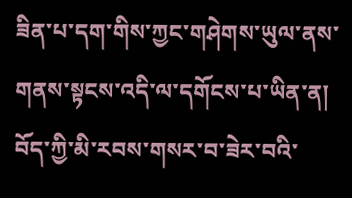ཟིན་པ་དག་གིས་ཀྱང་གཤེགས་ཡུལ་ནས་གནས་སྟངས་འདི་ལ་དགོངས་པ་ཡིན་ན། བོད་ཀྱི་མི་རབས་གསར་བ་ཟེར་བའི་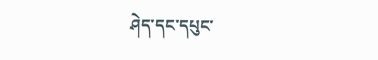ཤེད་དང་དཔུང་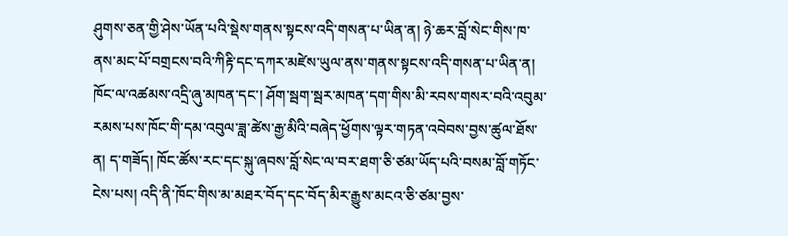ཤུགས་ཅན་གྱི་ཤེས་ཡོན་པའི་སྡེས་གནས་སྟངས་འདི་གསན་པ་ཡིན་ན། ཉེ་ཆར་བློ་སེང་གིས་ཁ་ནས་མང་པོ་བགྲངས་བའི་ཀིརྟི་དང་དཀར་མཛེས་ཡུལ་ནས་གནས་སྟངས་འདི་གསན་པ་ཡིན་ན། ཁོང་ལ་འཚམས་འདྲི་ཞུ་མཁན་དང་། ཤོག་སྦག་སྦར་མཁན་དག་གིས་མི་རབས་གསར་བའི་འབུམ་རམས་པས་ཁོང་གི་དམ་འབུལ་ཟླ་ཚེས་རྒྱ་མིའི་བཞེད་ཕྱོགས་ལྟར་གཏན་འབེབས་བྱས་ཚུལ་ཐོས་ན། ད་གཟོད། ཁོང་ཚོས་རང་དང་སྐུ་ཞབས་བློ་སེང་ལ་བར་ཐག་ཅི་ཙམ་ཡོད་པའི་བསམ་བློ་གཏོང་ངེས་པས། འདི་ནི་ཁོང་གིས་མ་མཐར་བོད་དང་བོད་མིར་རྒྱུས་མངའ་ཅི་ཙམ་བྱས་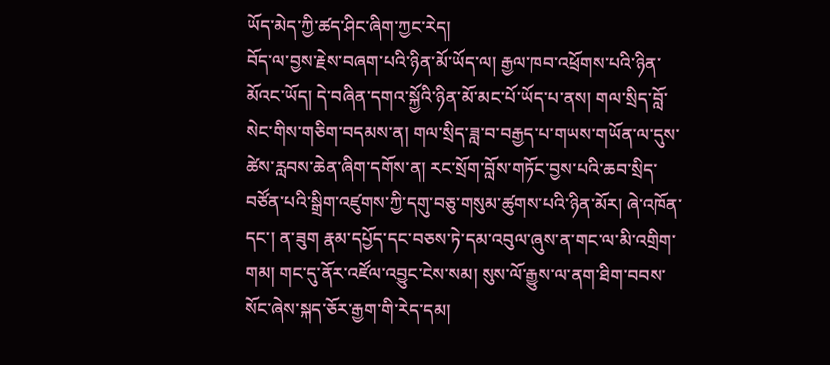ཡོད་མེད་ཀྱི་ཚད་ཤིང་ཞིག་ཀྱང་རེད།
བོད་ལ་བྱས་རྗེས་བཞག་པའི་ཉིན་མོ་ཡོད་ལ། རྒྱལ་ཁབ་འཕྲོགས་པའི་ཉིན་མོའང་ཡོད། དེ་བཞིན་དགའ་སྐྱོའི་ཉིན་མོ་མང་པོ་ཡོད་པ་ནས། གལ་སྲིད་བློ་སེང་གིས་གཅིག་བདམས་ན། གལ་སྲིད་ཟླ་བ་བརྒྱད་པ་གཡས་གཡོན་ལ་དུས་ཚེས་རླབས་ཆེན་ཞིག་དགོས་ན། རང་སྲོག་བློས་གཏོང་བྱས་པའི་ཆབ་སྲིད་བཙོན་པའི་སྒྲིག་འཛུགས་ཀྱི་དགུ་བཅུ་གསུམ་ཚུགས་པའི་ཉིན་མོར། ཞེ་འཁོན་དང་། ན་ཟུག རྣམ་དཔྱོད་དང་བཅས་ཏེ་དམ་འབུལ་ཞུས་ན་གང་ལ་མི་འགྲིག་གམ། གང་དུ་ནོར་འཛོལ་འབྱུང་ངེས་སམ། སུས་ལོ་རྒྱུས་ལ་ནག་ཐིག་བབས་སོང་ཞེས་སྐད་ཅོར་རྒྱག་གི་རེད་དམ།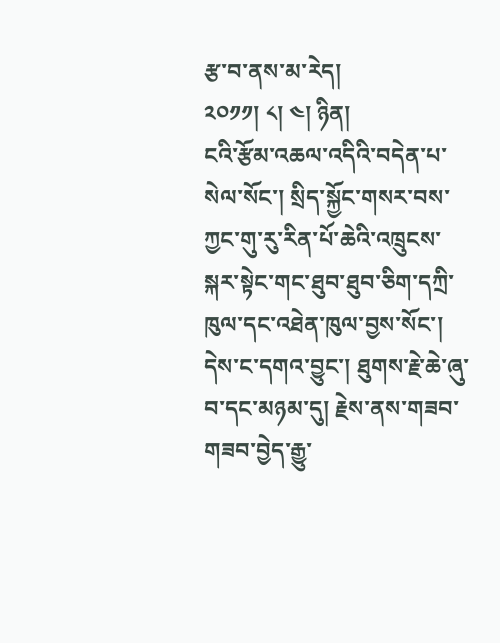རྩ་བ་ནས་མ་རེད།
༢༠༡༡། ༨། ༤། ཉིན།
ངའི་རྩོམ་འཆལ་འདིའི་བདེན་པ་སེལ་སོང་། སྲིད་སྐྱོང་གསར་བས་ཀྱང་གུ་རུ་རིན་པོ་ཆེའི་འཁྲུངས་སྐར་སྟེང་གང་ཐུབ་ཐུབ་ཅིག་དཀྲི་ཁུལ་དང་འཐེན་ཁུལ་བྱས་སོང་། དེས་ང་དགའ་བྱུང་། ཐུགས་རྗེ་ཆེ་ཞུ་བ་དང་མཉམ་དུ། རྗེས་ནས་གཟབ་གཟབ་བྱེད་རྒྱུ་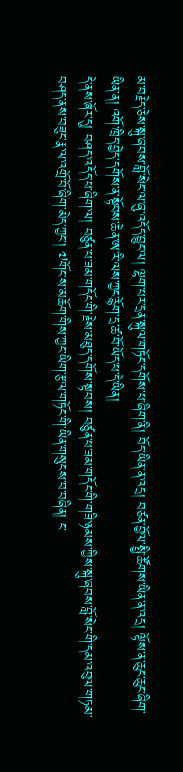མ་བརྗེད་ཅེས་སྐུ་ཞབས་བློ་སེང་ལ་ཞུ་འདོད་བྱུང་ལ། ལྷག་པར་དྲན་སྐུལ་གཏོང་དགོས་པ་ཞིག་ནི། བོད་ཡིན་ན་འདྲ། བཙན་བྱོལ་སྤྱི་ཚོགས་ཡིན་ན་འདྲ། ལྟོས་ན་ཆུང་ཆུང་ཞིག་ཡིན་ན། འགོ་ཁྲིད་བྱེད་དགོས་ན་སྟོབས་ཆེན་ཨ་རི་ལས་ཀྱང་རྙོག་དྲ་ཚ་བོ་ཡོད་པ་དེ་ཡིན།
དེ་ནས་ཞོར་དུ། བཤད་འདོད་པ་ཞིག་ལ། བཙུན་པ་ཟམ་གདོང་གི་རྗེས་མཐུད་དགོས་སྟབས། བཙུན་པ་ཟམ་གདོང་གི་གཟི་ཉམས་ཀྱིས་སྐུ་ཞབས་བློ་སེང་གི་དམ་འབུལ་གཏམ་བཤད་ནས་བཟུང་རྣ་ལ་འགྲོ་བོ་ཞིག་མེད་ཀྱང་། ༧གོང་ས་མཆོག་གིས་ཀྱང་ཡིག་རྩལ་གཏོང་གི་ཡིན་གསུངས་བ་བཞིན། ང་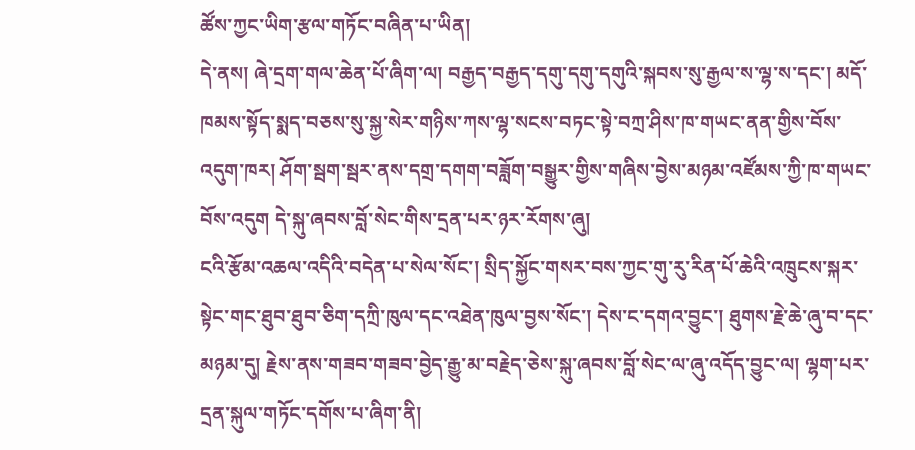ཚོས་ཀྱང་ཡིག་རྩལ་གཏོང་བཞིན་པ་ཡིན།
དེ་ནས། ཞེ་དྲག་གལ་ཆེན་པོ་ཞིག་ལ། བརྒྱད་བརྒྱད་དགུ་དགུ་དགུའི་སྐབས་སུ་རྒྱལ་ས་ལྷ་ས་དང་། མདོ་ཁམས་སྟོད་སྨད་བཅས་སུ་སྐྱ་སེར་གཉིས་ཀས་ལྷ་སངས་བཏང་སྟེ་བཀྲ་ཤིས་ཁ་གཡང་ནན་གྱིས་བོས་འདུག་ཁར། ཤོག་སྦག་སྦར་ནས་དགྲ་དགག་བཟློག་བསྒྱུར་གྱིས་གཞིས་བྱེས་མཉམ་འཛོམས་ཀྱི་ཁ་གཡང་བོས་འདུག དེ་སྐུ་ཞབས་བློ་སེང་གིས་དྲན་པར་ཉར་རོགས་ཞུ།
ངའི་རྩོམ་འཆལ་འདིའི་བདེན་པ་སེལ་སོང་། སྲིད་སྐྱོང་གསར་བས་ཀྱང་གུ་རུ་རིན་པོ་ཆེའི་འཁྲུངས་སྐར་སྟེང་གང་ཐུབ་ཐུབ་ཅིག་དཀྲི་ཁུལ་དང་འཐེན་ཁུལ་བྱས་སོང་། དེས་ང་དགའ་བྱུང་། ཐུགས་རྗེ་ཆེ་ཞུ་བ་དང་མཉམ་དུ། རྗེས་ནས་གཟབ་གཟབ་བྱེད་རྒྱུ་མ་བརྗེད་ཅེས་སྐུ་ཞབས་བློ་སེང་ལ་ཞུ་འདོད་བྱུང་ལ། ལྷག་པར་དྲན་སྐུལ་གཏོང་དགོས་པ་ཞིག་ནི།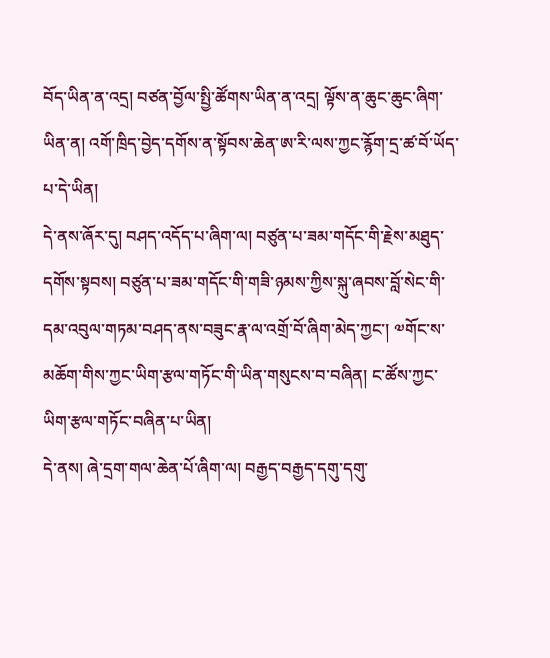བོད་ཡིན་ན་འདྲ། བཙན་བྱོལ་སྤྱི་ཚོགས་ཡིན་ན་འདྲ། ལྟོས་ན་ཆུང་ཆུང་ཞིག་ཡིན་ན། འགོ་ཁྲིད་བྱེད་དགོས་ན་སྟོབས་ཆེན་ཨ་རི་ལས་ཀྱང་རྙོག་དྲ་ཚ་བོ་ཡོད་པ་དེ་ཡིན།
དེ་ནས་ཞོར་དུ། བཤད་འདོད་པ་ཞིག་ལ། བཙུན་པ་ཟམ་གདོང་གི་རྗེས་མཐུད་དགོས་སྟབས། བཙུན་པ་ཟམ་གདོང་གི་གཟི་ཉམས་ཀྱིས་སྐུ་ཞབས་བློ་སེང་གི་དམ་འབུལ་གཏམ་བཤད་ནས་བཟུང་རྣ་ལ་འགྲོ་བོ་ཞིག་མེད་ཀྱང་། ༧གོང་ས་མཆོག་གིས་ཀྱང་ཡིག་རྩལ་གཏོང་གི་ཡིན་གསུངས་བ་བཞིན། ང་ཚོས་ཀྱང་ཡིག་རྩལ་གཏོང་བཞིན་པ་ཡིན།
དེ་ནས། ཞེ་དྲག་གལ་ཆེན་པོ་ཞིག་ལ། བརྒྱད་བརྒྱད་དགུ་དགུ་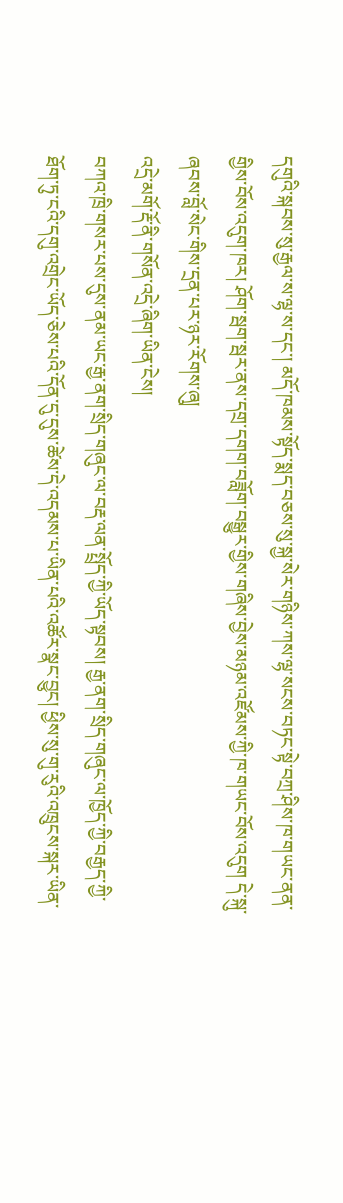དགུའི་སྐབས་སུ་རྒྱལ་ས་ལྷ་ས་དང་། མདོ་ཁམས་སྟོད་སྨད་བཅས་སུ་སྐྱ་སེར་གཉིས་ཀས་ལྷ་སངས་བཏང་སྟེ་བཀྲ་ཤིས་ཁ་གཡང་ནན་གྱིས་བོས་འདུག་ཁར། ཤོག་སྦག་སྦར་ནས་དགྲ་དགག་བཟློག་བསྒྱུར་གྱིས་གཞིས་བྱེས་མཉམ་འཛོམས་ཀྱི་ཁ་གཡང་བོས་འདུག དེ་སྐུ་ཞབས་བློ་སེང་གིས་དྲན་པར་ཉར་རོགས་ཞུ།
འདྲེ་མགོ་རྡོ་ནི་གསོན་འདྲེ་ཞིག་ཡིན་ངེས།
བཀའ་ཁྲི་གསར་པས་དུས་ནམ་ཡང་རྒྱ་ནག་སྲིད་གཞུང་ལ་བརྡ་ལན་སྤྲོད་ཀྱི་ཡོད་སྟབས། རྒྱ་ནག་སྲིད་གཞུང་ལ་ཁྱོད་ཀྱི་བརྒྱད་ཀྱི་ཐོག་ཏུ་ངའི་དགུ་འགྲེང་ཡོད་ཅེས་པའི་དོན་དུ་དུས་ཚེས་དེ་འདམས་པ་ཡིན་པའི་འཚོར་སྣང་བྱུང། ཕྱིས་སུ་གུ་རུའི་འཁྲུངས་སྐར་ཡིན་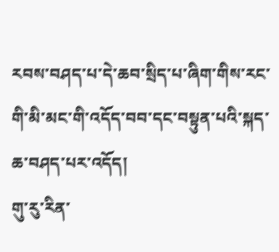རབས་བཤད་པ་དེ་ཆབ་སྲིད་པ་ཞིག་གིས་རང་གི་མི་མང་གི་འདོད་བབ་དང་བསྟུན་པའི་སྐད་ཆ་བཤད་པར་འདོད།
གུ་རུ་རིན་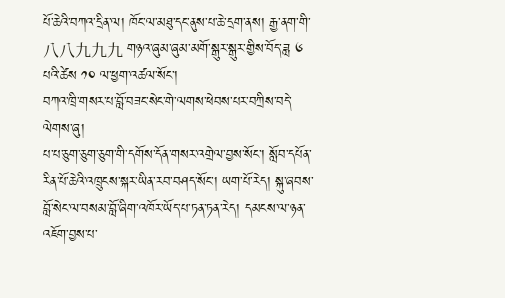པོ་ཆེའི་བཀའ་དྲིན་ལ། ཁོང་ལ་མཐུ་དང་ནུས་པ་ཆེ་དྲག་ནས། རྒྱ་ནག་གི་ 八八九九九 གཉའ་ཞུམ་ཞུམ་མགོ་སྒུར་སྒུར་གྱིས་བོད་ཟླ ༦ པའི་ཚེས ༡༠ ལ་ཕྱག་འཚལ་སོང་།
བཀའ་ཁྲི་གསར་པ་བློ་བཟང་སེང་གེ་ལགས་ཕེབས་པར་བཀྲིས་བདེ་ལེགས་ཞུ།
པ་པ་ཅུག་ཅུག་ཅུག་གི་དགོས་དོན་གསར་འགྲེལ་བྱས་སོང་། སློབ་དཔོན་རིན་པོ་ཆེའི་འཁྲུངས་སྐར་ཡིན་རབ་བཤད་སོང་། ཡག་པོ་རེད། སྐུ་ཞབས་བློ་སེང་ལ་བསམ་བློ་ཞིག་འཁོར་ཡོད་པ་ཏན་ཏན་རེད། དམངས་ལ་ཉན་འཇོག་བྱས་པ་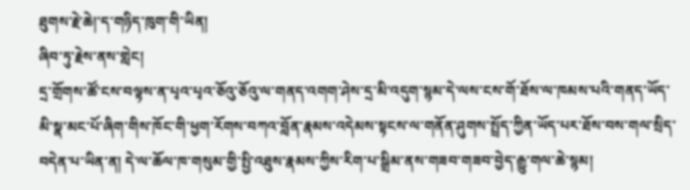ཐུགས་རྗེ་ཆེ།་ད་གཉིད་ཁུག་གི་ཡིན།
ཞིབ་ཏུ་རྗེས་ནས་གླེང།
དྲ་གྲོགས་ཚོ་ངས་བལྟས་ན་པྭའ་པྭའ་ཅོའུ་ཅོའུ་ལ་གནད་འགག་ཤེས་དྲ་མི་འདུག་སྙམ་དེ་ལས་ངས་གོ་ཐོས་ལ་ཁམས་པའི་གནད་ཡོད་མི་སྣ་མང་པོ་ཞིག་གིས་ཁོང་གི་ཕྱག་རོགས་བཀའ་བློན་རྣམས་འདེམས་སྟངས་ལ་གནོན་ཤུགས་སྤྲོད་ཀྱིན་ཡོད་པར་ཐོས་བས་གལ་སྲིད་བདེན་པ་ཡིན་ན། དེ་ལ་ཆོལ་ཁ་གསུམ་གྱི་སྤྱི་འཐུས་རྣམས་ཀྱིས་རིག་པ་སྒྲིམ་ནས་གཟབ་གཟབ་བྱེད་རྒྱུ་གལ་ཆེ་སྙམ།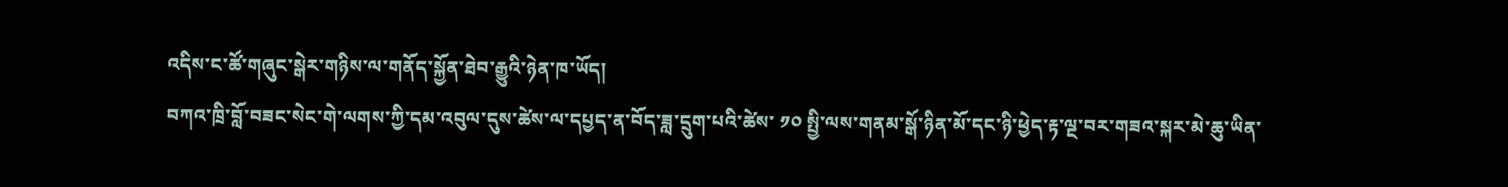འདིས་ང་ཚོ་གཞུང་སྒེར་གཉིས་ལ་གནོད་སྐྱོན་ཐེབ་རྒྱུའི་ཉེན་ཁ་ཡོད།
བཀའ་ཁྲི་བློ་བཟང་སེང་གེ་ལགས་ཀྱི་དམ་འབུལ་དུས་ཚེས་ལ་དཔྱད་ན་བོད་ཟླ་དྲུག་པའི་ཚེས་ ༡༠ སྤྱི་ལས་གནམ་སྒོ་ཉིན་མོ་དང་ཉི་ཕྱེད་རྟ་ལྔ་བར་གཟའ་སྐར་མེ་ཆུ་ཡིན་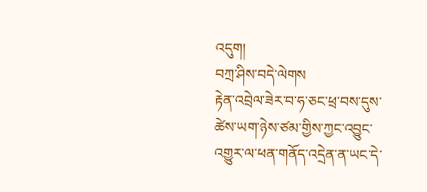འདུག།
བཀྲ་ཤིས་བདེ་ལེགས
རྟེན་འབྲེལ་ཟེར་བ་ཧ་ཅང་ཕྲ་བས་དུས་ཚེས་ཡག་ཉེས་ཙམ་གྱིས་ཀྱང་འབྱུང་འགྱུར་ལ་ཕན་གནོད་འདྲེན་ན་ཡང་དེ་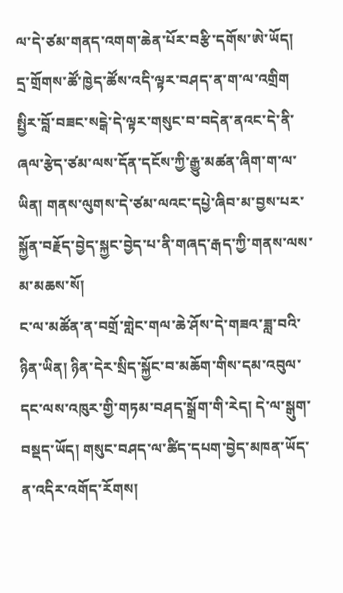ལ་དེ་ཙམ་གནད་འགག་ཆེན་པོར་བརྩི་དགོས་ཨེ་ཡོད།
དྲ་གྲོགས་ཚོ་ཁྱེད་ཚོས་འདི་ལྟར་བཤད་ན་ག་ལ་འགྲིག སྤྱིར་བློ་བཟང་སངྒེ་དེ་ལྟར་གསུང་བ་བདེན་ནའང་དེ་ནི་ཞལ་རྩེད་ཙམ་ལས་དོན་དངོས་ཀྱི་རྒྱུ་མཚན་ཞིག་ག་ལ་ཡིན། གནས་ལུགས་དེ་ཙམ་ལའང་དཔྱེ་ཞིབ་མ་བྱས་པར་སྐྱོན་བརྗོད་བྱེད་སྐྱང་བྱེད་པ་ནི་གཞད་རྒད་ཀྱི་གནས་ལས་མ་མཆས་སོ།
ང་ལ་མཚོན་ན་བགྲོ་གླེང་གལ་ཆེ་ཤོས་དེ་གཟའ་ཟླ་བའི་ཉིན་ཡིན། ཉིན་དེར་སྲིད་སྐྱོང་བ་མཆོག་གིས་དམ་འབུལ་དང་ལས་འཁུར་གྱི་གཏམ་བཤད་སྒྲོག་གི་རེད། དེ་ལ་སྒུག་བསྡད་ཡོད། གསུང་བཤད་ལ་ཚིད་དཔག་བྱེད་མཁན་ཡོད་ན་འདིར་འགོད་རོགས།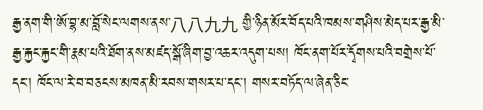རྒྱ་ནག་གི་ཨོ་བྷ་མ་བློ་སེང་ལགས་ནས་八八九九 གྱི་ཉིན་མོར་བོད་པའི་ཁམས་གཤིས་མེད་པར་རྒྱ་མི་རྒྱ་རྐྱང་རྐྱང་གི་རྣམ་པའི་ཐོག་ནས་མཛད་སྒོ་ཞིག་བྱ་འཆར་འདུག་པས། ཁོང་ནག་པོར་དྭོགས་པའི་བགྲེས་པོ་དང་། ཁོང་ལ་རེ་བ་བཅངས་མཁན་མི་རབས་གསར་པ་དང་། གསར་བཏོད་ལ་ཞེན་ཅིང་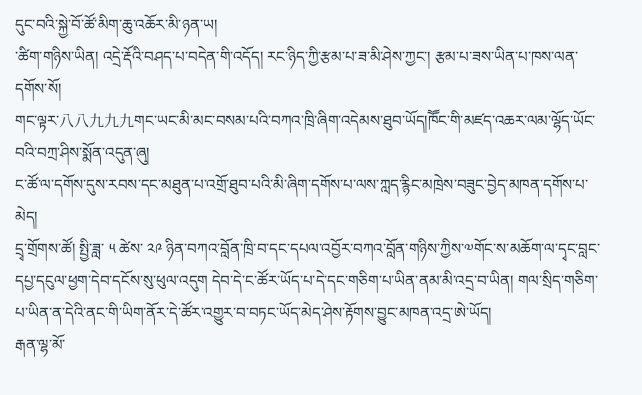དུང་བའི་སྐྱེ་བོ་ཚོ་མིག་ཆུ་འཆོར་མི་ཉན་ཡ།
་ཚིག་གཉིས་ཡིན། འདྲེ་རྡོའི་བཤད་པ་བདེན་གི་འདོད། རང་ཉིད་ཀྱི་རྩམ་པ་ཟ་མི་ཤེས་ཀྱང་། རྩམ་པ་ཟས་ཡིན་པ་ཁས་ལན་དགོས་སོ།
གང་ལྟར་八八九九九གང་ཡང་མི་མང་བསམ་པའི་བཀའ་ཁྲི་ཞིག་འདེམས་ཐུབ་ཡོད།ཁཽང་གི་མཛད་འཆར་ལམ་ལྷོད་ཡོང་བའི་བཀྲ་ཤིས་སྨོན་འདུན་ཞུ།
ང་ཚོ་ལ་དགོས་དུས་རབས་དང་མཐུན་པ་འགྲོ་ཐུབ་པའི་མི་ཞིག་དགོས་པ་ལས་ཀླད་རྙིང་མཁྲེས་བཟུང་བྱེད་མཁན་དགོས་པ་མེད།
དྲྭ་གྲོགས་ཚོ། སྤྱི་ཟླ་ ༥ ཚེས་ ༢༩ ཉིན་བཀའ་བློན་ཁྲི་བ་དང་དཔལ་འབྱོར་བཀའ་བློན་གཉིས་ཀྱིས་༧གོང་ས་མཆོག་ལ་དྭང་བླང་དཔྱ་དངུལ་ཕྱག་དེབ་དངོས་སུ་ཕུལ་འདུག དེབ་དེ་ང་ཚོར་ཡོད་པ་དེ་དང་གཅིག་པ་ཡིན་ནམ་མི་འདྲ་བ་ཡིན། གལ་སྲིད་གཅིག་པ་ཡིན་ན་དེའི་ནང་གི་ཡིག་ནོར་དེ་ཚོར་འགྱུར་བ་བཏང་ཡོད་མེད་ཤེས་རྟོགས་བྱུང་མཁན་འདྲ་ཨེ་ཡོད།
རྒན་ལྷ་མོ་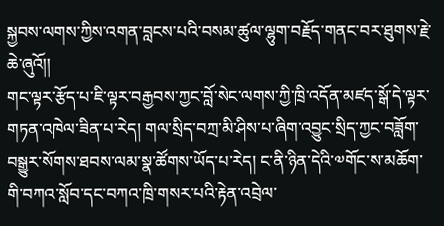སྐྱབས་ལགས་ཀྱིས་འགན་བླངས་པའི་བསམ་ཚུལ་ལྷུག་བརྗོད་གནང་བར་ཐུགས་རྗེ་ཆེ་ཞུའོ།།
གང་ལྟར་རྩོད་པ་ཇི་ལྟར་བརྒྱབས་ཀྱང་བློ་སེང་ལགས་ཀྱི་ཁྲི་འདོན་མཛད་སྒོ་དེ་ལྟར་གཏན་འཁེལ་ཟིན་པ་རེད། གལ་སྲིད་བཀྲ་མི་ཤིས་པ་ཞིག་འབྱུང་སྲིད་ཀྱང་བཟློག་བསྒྱུར་སོགས་ཐབས་ལམ་སྣ་ཚོགས་ཡོད་པ་རེད། ང་ནི་ཉིན་དེའི་༧གོང་ས་མཆོག་གི་བཀའ་སློབ་དང་བཀའ་ཁྲི་གསར་པའི་རྟེན་འབྲེལ་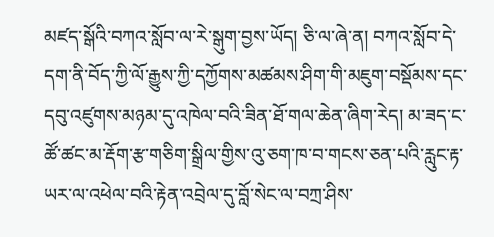མཛད་སྒོའི་བཀའ་སློབ་ལ་རེ་སྒུག་བྱས་ཡོད། ཅི་ལ་ཞེ་ན། བཀའ་སློབ་དེ་དག་ནི་བོད་ཀྱི་ལོ་རྒྱུས་ཀྱི་དཀྱོགས་མཚམས་ཤིག་གི་མཇུག་བསྡོམས་དང་དབུ་འཛུགས་མཉམ་དུ་འཁེལ་བའི་ཟིན་ཐོ་གལ་ཆེན་ཞིག་རེད། མ་ཟད་ང་ཚོ་ཚང་མ་རྡོག་རྩ་གཅིག་སྒྲིལ་གྱིས་འུ་ཅག་ཁ་བ་གངས་ཅན་པའི་རླུང་རྟ་ཡར་ལ་འཕེལ་བའི་རྟེན་འབྲེལ་དུ་བློ་སེང་ལ་བཀྲ་ཤིས་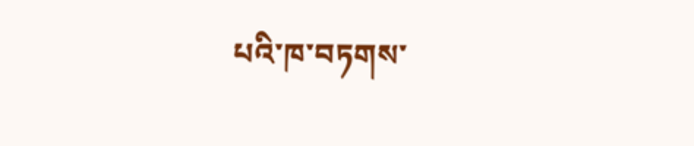པའི་ཁ་བཏགས་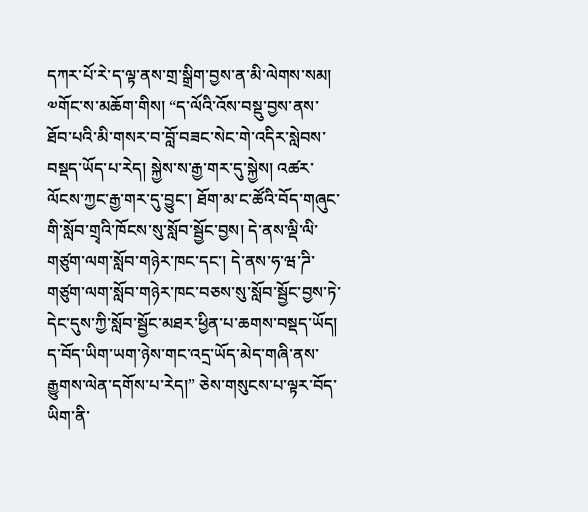དཀར་པོ་རེ་ད་ལྟ་ནས་གྲ་སྒྲིག་བྱས་ན་མི་ལེགས་སམ།
༧གོང་ས་མཆོག་གིས། “ད་ལོའི་འོས་བསྡུ་བྱས་ནས་ཐོབ་པའི་མི་གསར་བ་བློ་བཟང་སེང་གེ་འདིར་སླེབས་བསྡད་ཡོད་པ་རེད། སྐྱེས་ས་རྒྱ་གར་དུ་སྐྱེས། འཚར་ལོངས་ཀྱང་རྒྱ་གར་དུ་བྱུང་། ཐོག་མ་ང་ཚོའི་བོད་གཞུང་གི་སློབ་གྲྭའི་ཁོངས་སུ་སློབ་སྦྱོང་བྱས། དེ་ནས་ལྡི་ལི་གཙུག་ལག་སློབ་གཉེར་ཁང་དང་། དེ་ནས་ཧ་ཝ་ཌི་གཙུག་ལག་སློབ་གཉེར་ཁང་བཅས་སུ་སློབ་སྦྱོང་བྱས་ཏེ་དེང་དུས་ཀྱི་སློབ་སྦྱོང་མཐར་ཕྱིན་པ་ཆགས་བསྡད་ཡོད། ད་བོད་ཡིག་ཡག་ཉེས་གང་འདྲ་ཡོད་མེད་གཞི་ནས་རྒྱུགས་ལེན་དགོས་པ་རེད།” ཅེས་གསུངས་པ་ལྟར་བོད་ཡིག་ནི་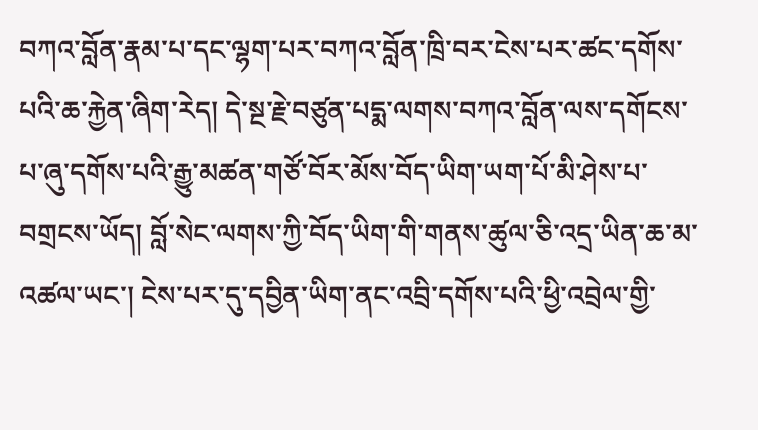བཀའ་བློན་རྣམ་པ་དང་ལྷག་པར་བཀའ་བློན་ཁྲི་བར་ངེས་པར་ཚང་དགོས་པའི་ཆ་རྐྱེན་ཞིག་རེད། དེ་སྔ་རྗེ་བཙུན་པདྨ་ལགས་བཀའ་བློན་ལས་དགོངས་པ་ཞུ་དགོས་པའི་རྒྱུ་མཚན་གཙོ་བོར་མོས་བོད་ཡིག་ཡག་པོ་མི་ཤེས་པ་བགྲངས་ཡོད། བློ་སེང་ལགས་ཀྱི་བོད་ཡིག་གི་གནས་ཚུལ་ཅི་འདྲ་ཡིན་ཆ་མ་འཚལ་ཡང་། ངེས་པར་དུ་དབྱིན་ཡིག་ནང་འབྲི་དགོས་པའི་ཕྱི་འབྲེལ་གྱི་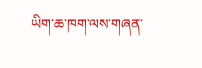ཡིག་ཆ་ཁག་ལས་གཞན་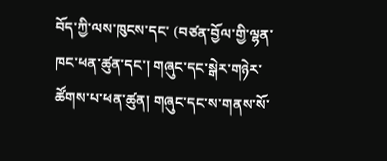བོད་ཀྱི་ལས་ཁུངས་དང་ (བཙན་བྱོལ་གྱི་ལྷན་ཁང་ཕན་ཚུན་དང་། གཞུང་དང་སྒེར་གཉེར་ཚོགས་པ་ཕན་ཚུན། གཞུང་དང་ས་གནས་སོ་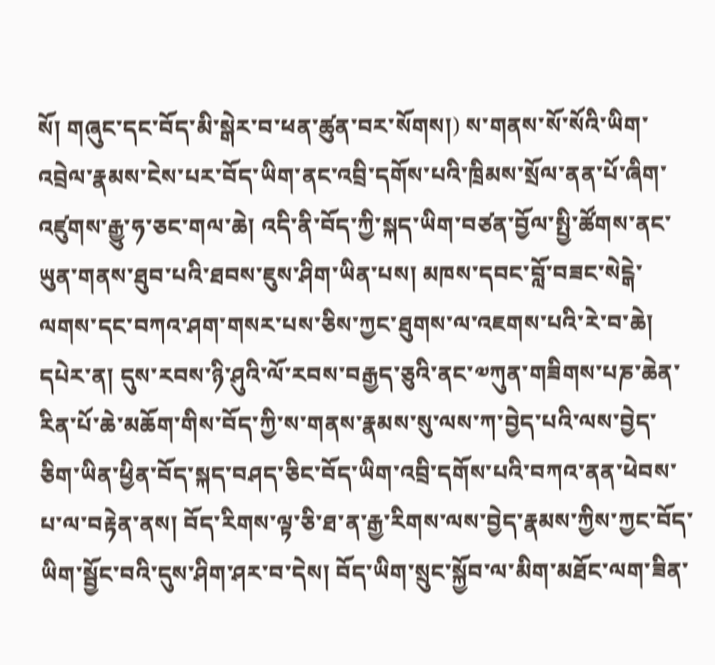སོ། གཞུང་དང་བོད་མི་སྒེར་བ་ཕན་ཚུན་བར་སོགས།) ས་གནས་སོ་སོའི་ཡིག་འབྲེལ་རྣམས་ངེས་པར་བོད་ཡིག་ནང་འབྲི་དགོས་པའི་ཁྲིམས་སྲོལ་ནན་པོ་ཞིག་འཛུགས་རྒྱུ་ཧ་ཅང་གལ་ཆེ། འདི་ནི་བོད་ཀྱི་སྐད་ཡིག་བཙན་བྱོལ་སྤྱི་ཚོགས་ནང་ཡུན་གནས་ཐུབ་པའི་ཐབས་ཇུས་ཤིག་ཡིན་པས། མཁས་དབང་བློ་བཟང་སེངྒེ་ལགས་དང་བཀའ་ཤག་གསར་པས་ཅིས་ཀྱང་ཐུགས་ལ་འཇགས་པའི་རེ་བ་ཆེ། དཔེར་ན། དུས་རབས་ཉི་ཤུའི་ལོ་རབས་བརྒྱད་ཅུའི་ནང་༧ཀུན་གཟིགས་པཎ་ཆེན་རིན་པོ་ཆེ་མཆོག་གིས་བོད་ཀྱི་ས་གནས་རྣམས་སུ་ལས་ཀ་བྱེད་པའི་ལས་བྱེད་ཅིག་ཡིན་ཕྱིན་བོད་སྐད་བཤད་ཅིང་བོད་ཡིག་འབྲི་དགོས་པའི་བཀའ་ནན་ཕེབས་པ་ལ་བརྟེན་ནས། བོད་རིགས་ལྟ་ཅི་ཐ་ན་རྒྱ་རིགས་ལས་བྱེད་རྣམས་ཀྱིས་ཀྱང་བོད་ཡིག་སྦྱོང་བའི་དུས་ཤིག་ཤར་བ་དེས། བོད་ཡིག་སྲུང་སྐྱོབ་ལ་མིག་མཐོང་ལག་ཟིན་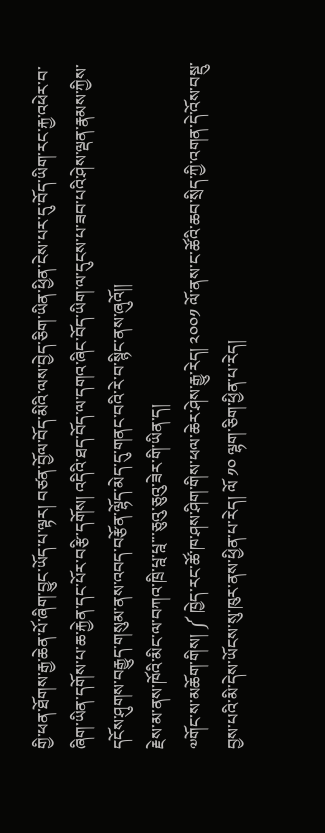གྱི་ཕན་ཐོགས་རྒྱ་ཆེན་པོ་ཞིག་བྱུང་ཡོད་པ་ལྟར། བཙན་བྱོལ་བོད་མིའི་ལས་བྱེད་ཅིག་ཡིན་ཕྱིན་ངེས་པར་དུ་བོད་ཡིག་རང་རྐྱ་འཕེར་བ་ཞིག་ཡིན་དགོས་པ་ཆ་རྐྱེན་དང་པོར་བརྩི་དགོས། འདིའི་ཐད་བོད་ལ་དགའ་ཞིང་བོད་ཡིག་ལ་དུངས་པ་ཟབ་པའི་ཤེས་ལྡན་རྣམས་ཀྱིས་དངོས་ཤུགས་བརྒྱུད་གསུམ་ནས་འབད་བརྩོན་ལྷོད་མེད་དུ་གནང་བའི་རེ་བ་སྙིང་ནས་ཞུའོ།།
རྗེས་མ་ནས་ཁོའི་མིང་ལ་བཀའ་ཁྲི་པྰ་པྰ་་་ཅུའུ་ཅུའུ་ཟེར་གི་ཡིན་ད།
༧གོང་ས་མཆོག་གིས། ༼ ཁྱེད་རང་ཚོ་ཁ་ཤས་ཤིག་གིས་ཕལ་ཆེར་ཤེས་རྒྱུ་རེད། ༢༠༠༡ ལོ་ནས་ང་ཚོའི་ཆབ་སྲིད་ཀྱི་འགན་དེ་འོས་བསྡུ་བྱས་པའི་མི་དེས་ཡོངས་སུ་ཁུར་ནས་ཕྱིན་པ་རེད། ལོ ༡༠ ལྷག་ཅིག་ཕྱིན་པ་རེད།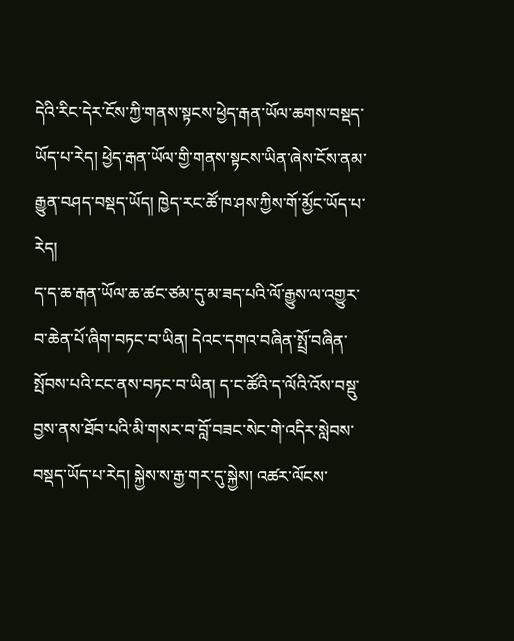དེའི་རིང་དེར་ངོས་ཀྱི་གནས་སྟངས་ཕྱེད་རྒན་ཡོལ་ཆགས་བསྡད་ཡོད་པ་རེད། ཕྱེད་རྒན་ཡོལ་གྱི་གནས་སྟངས་ཡིན་ཞེས་ངོས་ནམ་རྒྱུན་བཤད་བསྡད་ཡོད། ཁྱེད་རང་ཚོ་ཁ་ཤས་ཀྱིས་གོ་མྱོང་ཡོད་པ་རེད།
ད་ད་ཆ་རྒན་ཡོལ་ཆ་ཚང་ཙམ་དུ་མ་ཟད་པའི་ལོ་རྒྱུས་ལ་འགྱུར་བ་ཆེན་པོ་ཞིག་བཏང་བ་ཡིན། དེའང་དགའ་བཞིན་སྤྲོ་བཞིན་སྤོབས་པའི་ངང་ནས་བཏང་བ་ཡིན། ད་ང་ཚོའི་ད་ལོའི་འོས་བསྡུ་བྱས་ནས་ཐོབ་པའི་མི་གསར་བ་བློ་བཟང་སེང་གེ་འདིར་སླེབས་བསྡད་ཡོད་པ་རེད། སྐྱེས་ས་རྒྱ་གར་དུ་སྐྱེས། འཚར་ལོངས་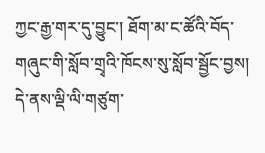ཀྱང་རྒྱ་གར་དུ་བྱུང་། ཐོག་མ་ང་ཚོའི་བོད་གཞུང་གི་སློབ་གྲྭའི་ཁོངས་སུ་སློབ་སྦྱོང་བྱས། དེ་ནས་ལྡི་ལི་གཙུག་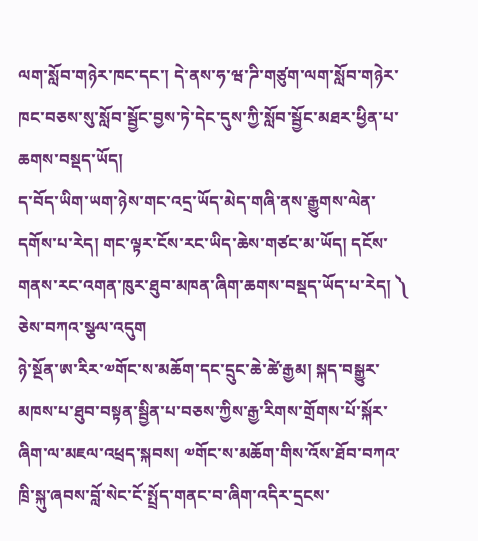ལག་སློབ་གཉེར་ཁང་དང་། དེ་ནས་ཧ་ཝ་ཌི་གཙུག་ལག་སློབ་གཉེར་ཁང་བཅས་སུ་སློབ་སྦྱོང་བྱས་ཏེ་དེང་དུས་ཀྱི་སློབ་སྦྱོང་མཐར་ཕྱིན་པ་ཆགས་བསྡད་ཡོད།
ད་བོད་ཡིག་ཡག་ཉེས་གང་འདྲ་ཡོད་མེད་གཞི་ནས་རྒྱུགས་ལེན་དགོས་པ་རེད། གང་ལྟར་ངོས་རང་ཡིད་ཆེས་གཙང་མ་ཡོད། དངོས་གནས་རང་འགན་ཁུར་ཐུབ་མཁན་ཞིག་ཆགས་བསྡད་ཡོད་པ་རེད། ༽ ཅེས་བཀའ་སྩལ་འདུག
ཉེ་སྔོན་ཨ་རིར་༧གོང་ས་མཆོག་དང་དྲུང་ཆེ་ཚེ་རྒྱམ། སྐད་བསྒྱུར་མཁས་པ་ཐུབ་བསྟན་སྦྱིན་པ་བཅས་ཀྱིས་རྒྱ་རིགས་གྲོགས་པོ་སྐོར་ཞིག་ལ་མཇལ་འཕྲད་སྐབས། ༧གོང་ས་མཆོག་གིས་འོས་ཐོབ་བཀའ་ཁྲི་སྐུ་ཞབས་བློ་སེང་ངོ་སྤྲོད་གནང་བ་ཞིག་འདིར་དྲངས་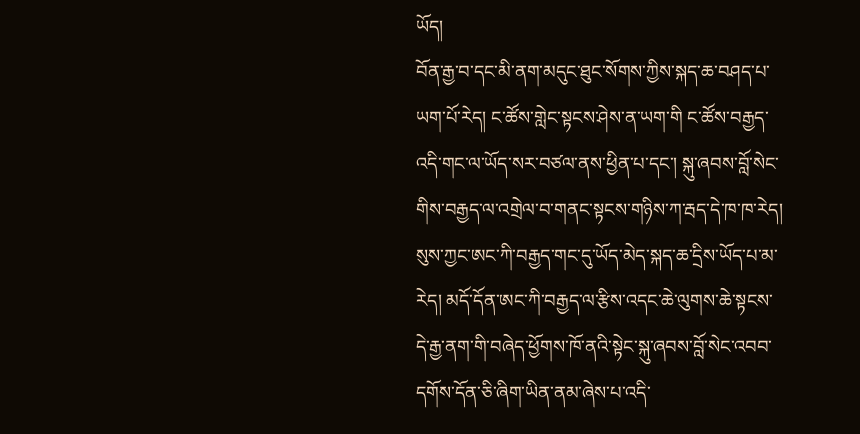ཡོད།
བོན་རྒྱ་བ་དང་མི་ནག་མདུང་ཐུང་སོགས་ཀྱིས་སྐད་ཆ་བཤད་པ་ཡག་པོ་རེད། ང་ཚོས་གླེང་སྟངས་ཤེས་ན་ཡག་གི ང་ཚོས་བརྒྱད་འདི་གང་ལ་ཡོད་སར་བཙལ་ནས་ཕྱིན་པ་དང་། སྐུ་ཞབས་བློ་སེང་གིས་བརྒྱད་ལ་འགྲེལ་བ་གནང་སྟངས་གཉིས་ཀ་རྦད་དེ་ཁ་ཁ་རེད། སུས་ཀྱང་ཨང་ཀི་བརྒྱད་གང་དུ་ཡོད་མེད་སྐད་ཆ་དྲིས་ཡོད་པ་མ་རེད། མདོ་དོན་ཨང་ཀི་བརྒྱད་ལ་རྩིས་འདང་ཆེ་ལུགས་ཆེ་སྟངས་དེ་རྒྱ་ནག་གི་བཞེད་ཕྱོགས་ཁོ་ནའི་སྟེང་སྐུ་ཞབས་བློ་སེང་འབབ་དགོས་དོན་ཅི་ཞིག་ཡིན་ནམ་ཞེས་པ་འདི་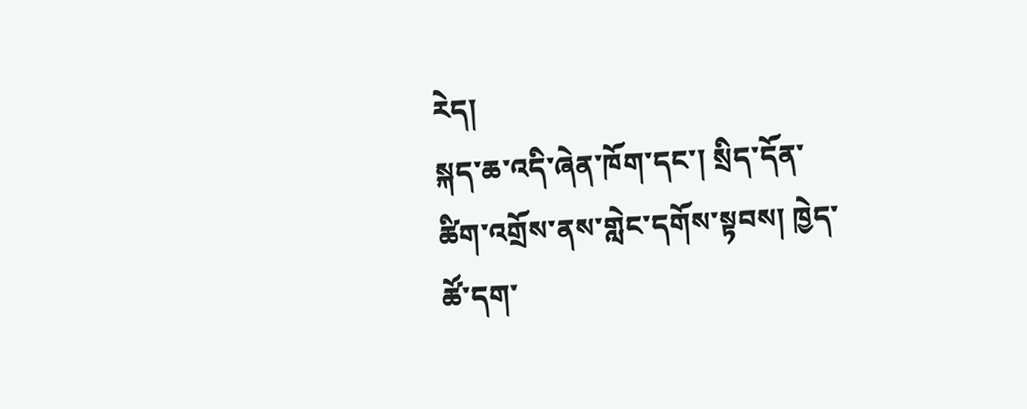རེད།
སྐད་ཆ་འདི་ཞེན་ཁོག་དང་། སྲིད་དོན་ཚིག་འགྲོས་ནས་གླེང་དགོས་སྟབས། ཁྱེད་ཚོ་དག་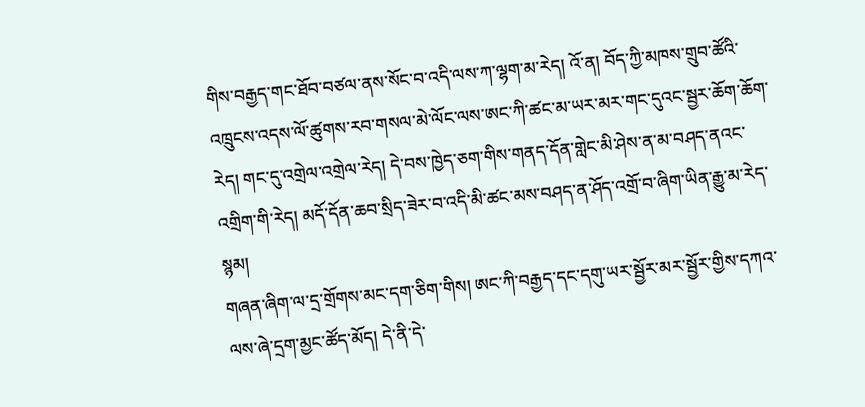གིས་བརྒྱད་གང་ཐོབ་བཙལ་ནས་སོང་བ་འདི་ལས་ཀ་ལྷག་མ་རེད། འོ་ན། བོད་ཀྱི་མཁས་གྲུབ་ཚོའི་འཁྲུངས་འདས་ལོ་ཚུགས་རབ་གསལ་མེ་ལོང་ལས་ཨང་ཀི་ཚང་མ་ཡར་མར་གང་དུའང་སྦྱར་ཆོག་ཆོག་རེད། གང་དུ་འགྲེལ་འགྲེལ་རེད། དེ་བས་ཁྱེད་ཅག་གིས་གནད་དོན་གླེང་མི་ཤེས་ན་མ་བཤད་ནའང་འགྲིག་གི་རེད། མདོ་དོན་ཆབ་སྲིད་ཟེར་བ་འདི་མི་ཚང་མས་བཤད་ན་ཤོད་འགྲོ་བ་ཞིག་ཡིན་རྒྱུ་མ་རེད་སྙམ།
གཞན་ཞིག་ལ་དྲ་གྲོགས་མང་དག་ཅིག་གིས། ཨང་ཀི་བརྒྱད་དང་དགུ་ཡར་སྦྱོར་མར་སྦྱོར་གྱིས་དཀའ་ལས་ཞེ་དྲག་མྱང་ཚོད་མོད། དེ་ནི་དེ་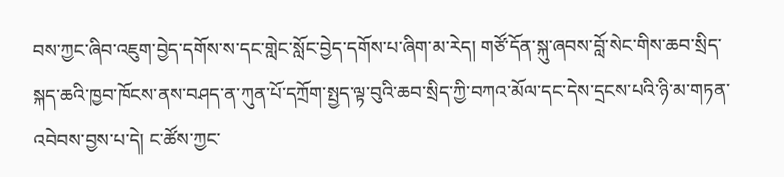བས་ཀྱང་ཞིབ་འཇུག་བྱེད་དགོས་ས་དང་གླེང་སློང་བྱེད་དགོས་པ་ཞིག་མ་རེད། གཙོ་དོན་སྐུ་ཞབས་བློ་སེང་གིས་ཆབ་སྲིད་སྐད་ཆའི་ཁྱབ་ཁོངས་ནས་བཤད་ན་ཀུན་པོ་དཀྲོག་སྤྱད་ལྟ་བུའི་ཆབ་སྲིད་ཀྱི་བཀའ་མོལ་དང་དེས་དྲངས་པའི་ཉི་མ་གཏན་འབེབས་བྱས་པ་དེ། ང་ཚོས་ཀྱང་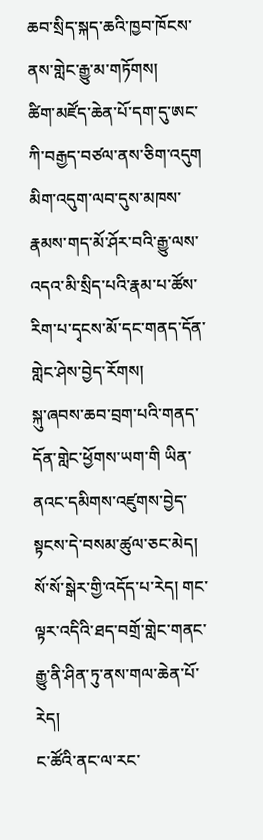ཆབ་སྲིད་སྐད་ཆའི་ཁྱབ་ཁོངས་ནས་གླེང་རྒྱུ་མ་གཏོགས།
ཚིག་མཛོད་ཆེན་པོ་དག་དུ་ཨང་ཀི་བརྒྱད་བཙལ་ནས་ཅིག་འདུག མིག་འདུག་ལབ་དུས་མཁས་རྣམས་གད་མོ་ཤོར་བའི་རྒྱུ་ལས་འདའ་མི་སྲིད་པའི་རྣམ་པ་ཚོས་རིག་པ་དྭངས་མོ་དང་གནད་དོན་གླེང་ཤེས་བྱེད་རོགས།
སྐུ་ཞབས་ཆབ་བྲག་པའི་གནད་དོན་གླེང་ཕྱོགས་ཡག་གི ཡིན་ནའང་དམིགས་འཛུགས་བྱེད་སྟངས་དེ་བསམ་ཚུལ་ཅང་མེད། སོ་སོ་སྒེར་གྱི་འདོད་པ་རེད། གང་ལྟར་འདིའི་ཐད་བགྲོ་གླེང་གནང་རྒྱུ་ནི་ཤིན་ཏུ་ནས་གལ་ཆེན་པོ་རེད།
ང་ཚོའི་ནང་ལ་རང་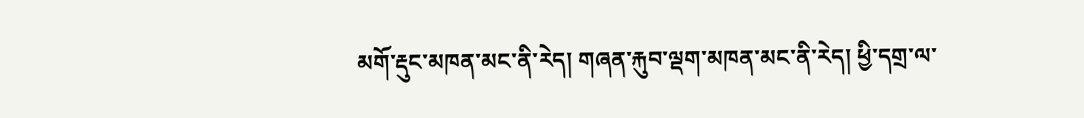མགོ་རྡུང་མཁན་མང་ནི་རེད། གཞན་རྐུབ་ལྡག་མཁན་མང་ནི་རེད། ཕྱི་དགྲ་ལ་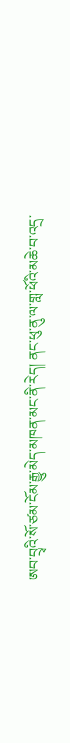ཨབ་བྲྭའི་སོ་ཙམ་ངོམ་རྒྱུ་མེད་མཁན་མང་ནི་རེད། ནང་ཕུ་ནུ་ལ་གླ་ཕོའི་མཆེ་བ་འདྲ་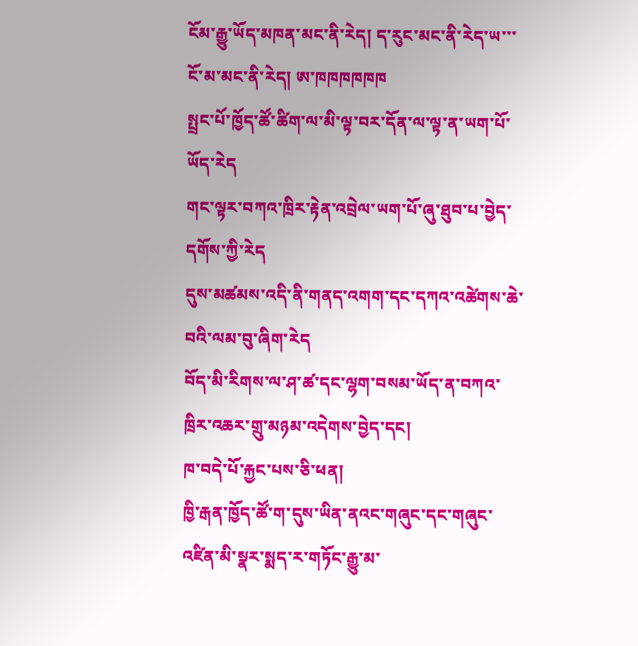ངོམ་རྒྱུ་ཡོད་མཁན་མང་ནི་རེད། ད་རུང་མང་ནི་རེད་ཡ་་་ངོ་མ་མང་ནི་རེད། ཨ་ཁཁཁཁཁཁ
སྤྲང་པོ་ཁྱོད་ཚོ་ཚིག་ལ་མི་ལྟ་བར་དོན་ལ་ལྟ་ན་ཡག་པོ་ཡོད་རེད
གང་ལྟར་བཀའ་ཁྲིར་རྟེན་འབྲེལ་ཡག་པོ་ཞུ་ཐུབ་པ་བྱེད་དགོས་ཀྱི་རེད
དུས་མཚམས་འདི་ནི་གནད་འགག་དང་དཀའ་འཚེགས་ཆེ་བའི་ལམ་བུ་ཞིག་རེད
བོད་མི་རིགས་ལ་ཤ་ཚ་དང་ལྷག་བསམ་ཡོད་ན་བཀའ་ཁྲིར་འཆར་གྲུ་མཉམ་འདེགས་བྱེད་དང།
ཁ་བདེ་པོ་རྐྱང་པས་ཅི་ཕན།
ཁྱི་རྒན་ཁྱོད་ཚོ་ག་དུས་ཡིན་ནའང་གཞུང་དང་གཞུང་འཛིན་མི་སྣར་སྨད་ར་གཏོང་རྒྱུ་མ་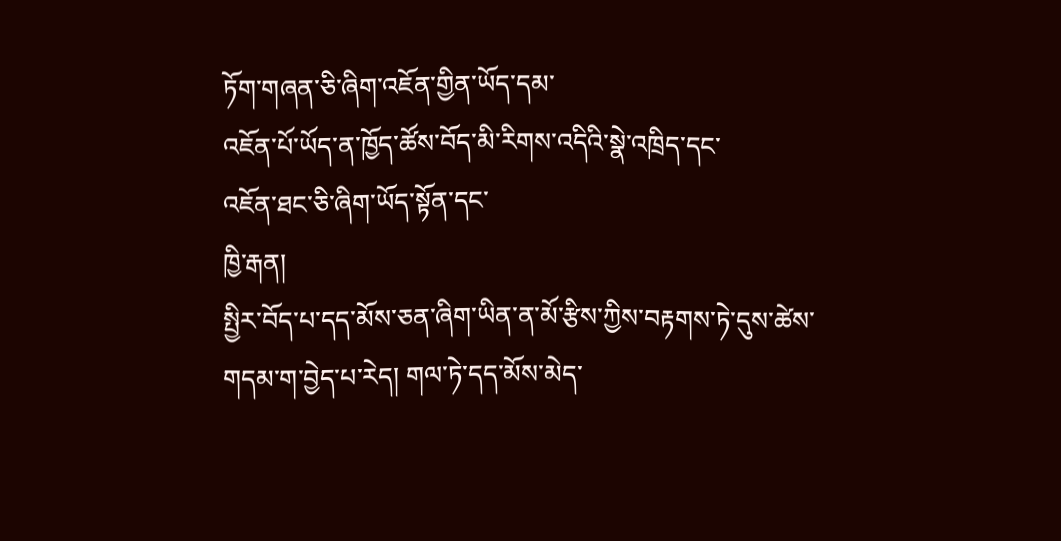ཏོག་གཞན་ཅི་ཞིག་འཇོན་གྱིན་ཡོད་དམ་
འཇོན་པོ་ཡོད་ན་ཁྱོད་ཚོས་བོད་མི་རིགས་འདིའི་སྣེ་འཁྲིད་དང་
འཇོན་ཐང་ཅི་ཞིག་ཡོད་སྟོན་དང་
ཁྱི་རྒན།
སྤྱིར་བོད་པ་དད་མོས་ཅན་ཞིག་ཡིན་ན་མོ་རྩིས་ཀྱིས་བརྟགས་ཏེ་དུས་ཚེས་གདམ་ག་བྱེད་པ་རེད། གལ་ཏེ་དད་མོས་མེད་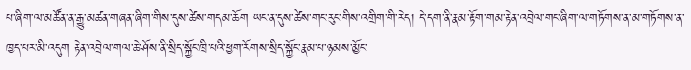པ་ཞིག་ལ་མཚོན་ན་རྒྱུ་མཚན་གཞན་ཞིག་གིས་དུས་ཚེས་གདམ་ཆོག ཡང་ན་དུས་ཚེས་གང་རུང་གིས་འགྲིག་གི་རེད། དེ་དག་ནི་རྣམ་རྟོག་གམ་རྟེན་འབྲེལ་གང་ཞིག་ལ་གཏོགས་ན་མ་གཏོགས་ན་ཁྱད་པར་མི་འདུག རྟེན་འབྲེལ་གལ་ཆེ་ཤོས་ནི་སྲིད་སྐྱོང་ཁྲི་པའི་ཕྱག་རོགས་སྲིད་སྐྱོང་རྣམ་པ་ཉམས་མྱོང་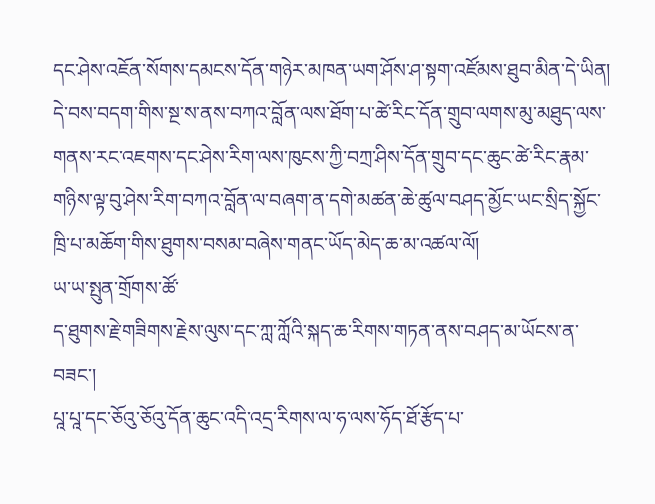དང་ཤེས་འཇོན་སོགས་དམངས་དོན་གཉེར་མཁན་ཡག་ཤོས་ཤ་སྟག་འཛོམས་ཐུབ་མིན་དེ་ཡིན། དེ་བས་བདག་གིས་སྔ་ས་ནས་བཀའ་བློན་ལས་ཐོག་པ་ཚེ་རིང་དོན་གྲུབ་ལགས་མུ་མཐུད་ལས་གནས་རང་འཇགས་དང་ཤེས་རིག་ལས་ཁུངས་ཀྱི་བཀྲ་ཤིས་དོན་གྲུབ་དང་ཆུང་ཚེ་རིང་རྣམ་གཉིས་ལྟ་བུ་ཤེས་རིག་བཀའ་བློན་ལ་བཞག་ན་དགེ་མཚན་ཆེ་ཚུལ་བཤད་མྱོང་ཡང་སྲིད་སྐྱོང་ཁྲི་པ་མཆོག་གིས་ཐུགས་བསམ་བཞེས་གནང་ཡོད་མེད་ཆ་མ་འཚལ་ལོ།
ཡ་ཡ་སྤུན་གྲོགས་ཚོ་
ད་ཐུགས་རྗེ་གཟིགས་རྗེས་ལུས་དང་ཀླ་ཀློའི་སྐད་ཆ་རིགས་གཏན་ནས་བཤད་མ་ཡོངས་ན་བཟང་།
པཱ་པཱ་དང་ཅོའུ་ཅོའུ་དོན་ཆུང་འདི་འདྲ་རིགས་ལ་ཧ་ལས་ཧོད་ཐོ་རྩོད་པ་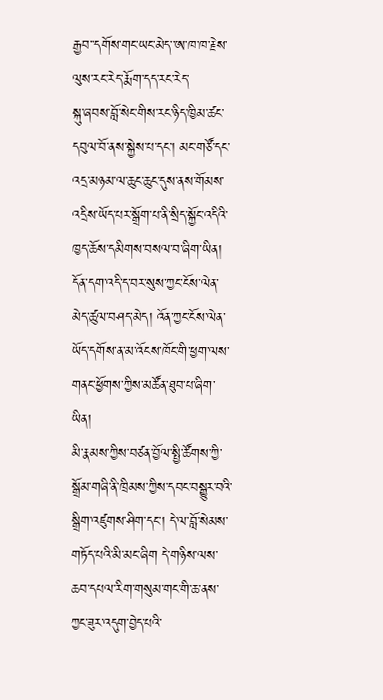རྒྱབ་་དགོས་གང་ཡང་མེད་་ཨ་ཁ་ཁ་རྗེས་ལུས་རང་རེད་རྨོག་དད་རང་རེད་
སྐུ་ཞབས་བློ་སེང་གིས་རང་ཉིད་ཁྱིམ་ཚང་དབུལ་བོ་ནས་སྐྱེས་པ་དང་། མང་གཙོ་དང་འདྲ་མཉམ་ལ་ཆུང་ཆུང་དུས་ནས་གོམས་འདྲིས་ཡོད་པར་སྒྲོག་པ་ནི་སྲིད་སྐྱོང་འདིའི་ཁྱད་ཆོས་དམིགས་བསལ་བ་ཞིག་ཡིན། དོན་དག་འདི་ད་བར་སུས་ཀྱང་ངོས་ལེན་མེད་ཚུལ་བཤད་མེད། འོན་ཀྱང་ངོས་ལེན་ཡོད་དགོས་ན་མ་འོངས་ཁོང་གི་ཕྱག་ལས་གནང་ཕྱོགས་ཀྱིས་མཚོན་ཐུབ་པ་ཞིག་ཡིན།
མི་རྣམས་ཀྱིས་བཙན་བྱོལ་སྤྱི་ཚོགས་ཀྱི་སྒྲོམ་གཞི་ནི་ཁྲིམས་ཀྱིས་དབང་བསྒྱུར་བའི་སྒྲིག་འཛུགས་ཤིག་དང་། དེ་ལ་བློ་སེམས་གཏོད་པའི་མི་མང་ཞིག དེ་གཉིས་ལས་ཆབ་དཔལ་རིག་གསུམ་གང་གི་ཆ་ནས་ཀྱང་ཟུར་འདུག་བྱེད་པའི་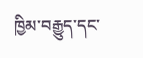ཁྱིམ་བརྒྱུད་དང་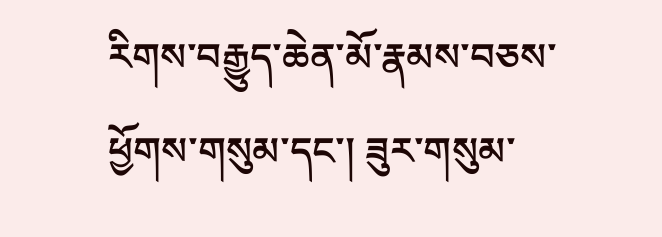རིགས་བརྒྱུད་ཆེན་མོ་རྣམས་བཅས་ཕྱོགས་གསུམ་དང་། ཟུར་གསུམ་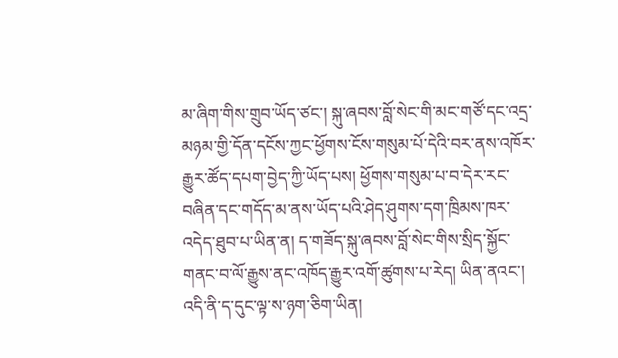མ་ཞིག་གིས་གྲུབ་ཡོད་ཙང་། སྐུ་ཞབས་བློ་སེང་གི་མང་གཙོ་དང་འདྲ་མཉམ་གྱི་དོན་དངོས་ཀྱང་ཕྱོགས་ངོས་གསུམ་པོ་དེའི་བར་ནས་འཁོར་རྒྱུར་ཚོད་དཔག་བྱེད་ཀྱི་ཡོད་པས། ཕྱོགས་གསུམ་པ་བ་དེར་རང་བཞིན་དང་གདོད་མ་ནས་ཡོད་པའི་ཤེད་ཤུགས་དག་ཁྲིམས་ཁར་འདེད་ཐུབ་པ་ཡིན་ན། ད་གཟོད་སྐུ་ཞབས་བློ་སེང་གིས་སྲིད་སྐྱོང་གནང་བ་ལོ་རྒྱུས་ནང་འཁོད་རྒྱུར་འགོ་ཚུགས་པ་རེད། ཡིན་ནའང་། འདི་ནི་ད་དུང་ལྟ་ས་ཉག་ཅིག་ཡིན།